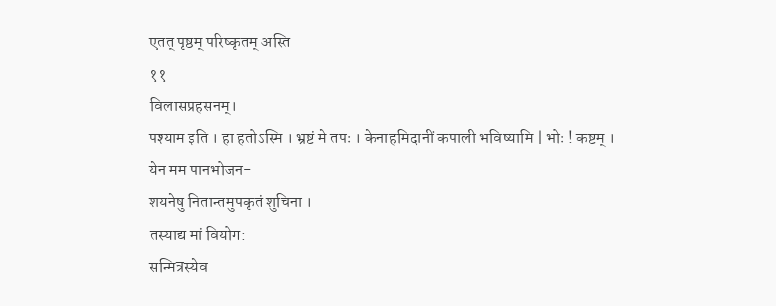एतत् पृष्ठम् परिष्कृतम् अस्ति
११
विलासप्रहसनम्।
पश्याम इति । हा हतोऽस्मि । भ्रष्टं मे तपः । केनाहमिदानीं कपाली भविष्यामि | भोः ! कष्टम् ।
येन मम पानभोजन-
शयनेषु नितान्तमुपकृतं शुचिना ।
तस्याद्य मां वियोग:
सन्मित्रस्येव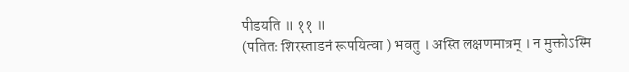पीडयति ॥ ११ ॥
(पतितः शिरस्ताडनं रूपयित्वा ) भवतु । अस्ति लक्षणमात्रम् । न मुक्तोऽस्मि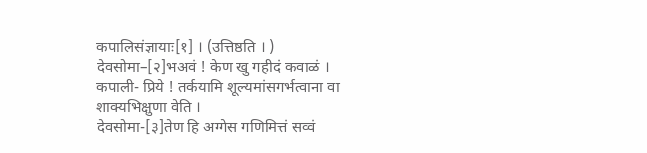कपालिसंज्ञायाः[१] । (उत्तिष्ठति । )
देवसोमा–[२]भअवं ! केण खु गहीदं कवाळं ।
कपाली- प्रिये ! तर्कयामि शूल्यमांसगर्भत्वाना वा शाक्यभिक्षुणा वेति ।
देवसोमा-[३]तेण हि अग्गेस गणिमित्तं सव्वं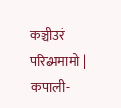कञ्चीउरं परिब्भमामो |
कपाली-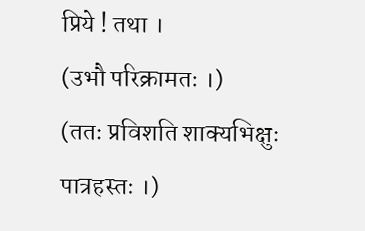प्रिये ! तथा ।
(उभौ परिक्रामतः ।)
(ततः प्रविशति शाक्यभिक्षुः पात्रहस्तः ।)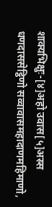शाक्यभिक्षुः-[४]अहो उवास[५]अस्स धणदाससेट्ठिणो सव्वावासमहादाणमहिमाणो,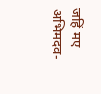जहिं मए अभिमदव-